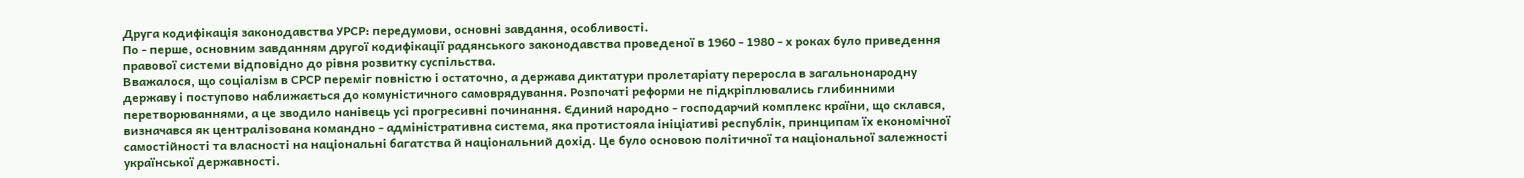Друга кодифікація законодавства УРСР: передумови, основні завдання, особливості.
По - перше, основним завданням другої кодифікації радянського законодавства проведеної в 1960 - 1980 - х роках було приведення правової системи відповідно до рівня розвитку суспільства.
Вважалося, що соціалізм в СРСР переміг повністю і остаточно, а держава диктатури пролетаріату переросла в загальнонародну державу і поступово наближається до комуністичного самоврядування. Розпочаті реформи не підкріплювались глибинними перетворюваннями, а це зводило нанівець усі прогресивні починання. Єдиний народно - господарчий комплекс країни, що склався, визначався як централізована командно - адміністративна система, яка протистояла ініціативі республік, принципам їх економічної самостійності та власності на національні багатства й національний дохід. Це було основою політичної та національної залежності української державності.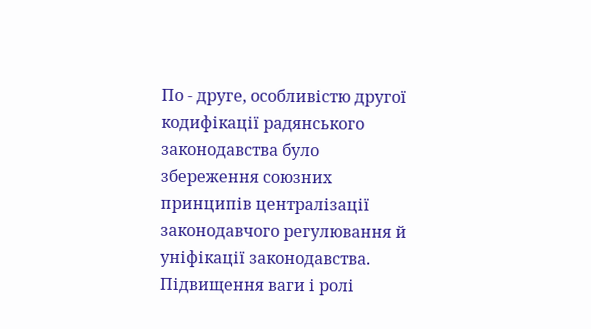По - друге, особливістю другої кодифікації радянського законодавства було збереження союзних принципів централізації законодавчого регулювання й уніфікації законодавства.
Підвищення ваги і ролі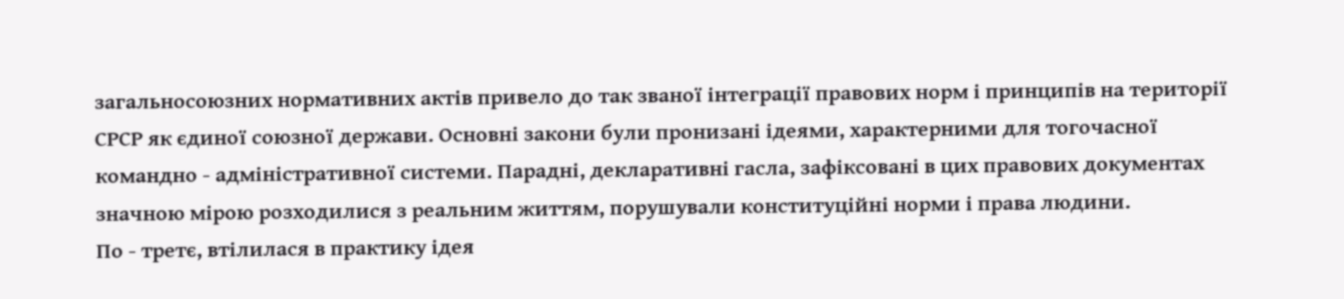загальносоюзних нормативних актів привело до так званої інтеграції правових норм і принципів на території СРСР як єдиної союзної держави. Основні закони були пронизані ідеями, характерними для тогочасної командно - адміністративної системи. Парадні, декларативні гасла, зафіксовані в цих правових документах значною мірою розходилися з реальним життям, порушували конституційні норми і права людини.
По - третє, втілилася в практику ідея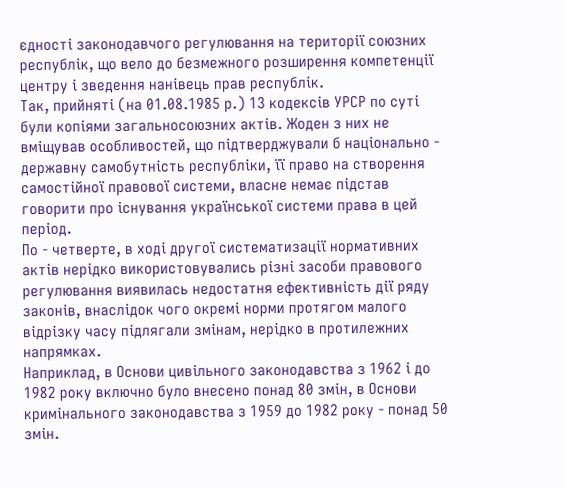єдності законодавчого регулювання на території союзних республік, що вело до безмежного розширення компетенції центру і зведення нанівець прав республік.
Так, прийняті (на 01.08.1985 р.) 13 кодексів УРСР по суті були копіями загальносоюзних актів. Жоден з них не вміщував особливостей, що підтверджували б національно - державну самобутність республіки, її право на створення самостійної правової системи, власне немає підстав говорити про існування української системи права в цей період.
По - четверте, в ході другої систематизації нормативних актів нерідко використовувались різні засоби правового регулювання виявилась недостатня ефективність дії ряду законів, внаслідок чого окремі норми протягом малого відрізку часу підлягали змінам, нерідко в протилежних напрямках.
Наприклад, в Основи цивільного законодавства з 1962 і до 1982 року включно було внесено понад 80 змін, в Основи кримінального законодавства з 1959 до 1982 року - понад 50 змін.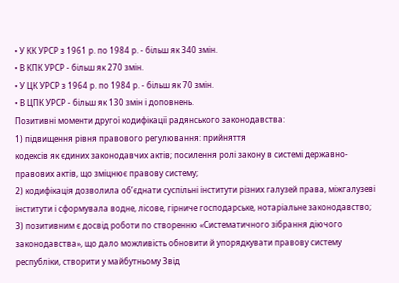• У КК УРСР з 1961 р. по 1984 р. - більш як 340 змін.
• В КПК УРСР - більш як 270 змін.
• У ЦК УРСР з 1964 р. по 1984 р. - більш як 70 змін.
• В ЦПК УРСР - більш як 130 змін і доповнень.
Позитивні моменти другої кодифікації радянського законодавства:
1) підвищення рівня правового регулювання: прийняття
кодексів як єдиних законодавчих актів; посилення ролі закону в системі державно-правових актів, що зміцнює правову систему;
2) кодифікація дозволила об’єднати суспільні інститути різних галузей права, міжгалузеві інститути і сформувала водне, лісове, гірниче господарське, нотаріальне законодавство;
3) позитивним є досвід роботи по створенню «Систематичного зібрання діючого законодавства», що дало можливість обновити й упорядкувати правову систему республіки, створити у майбутньому Звід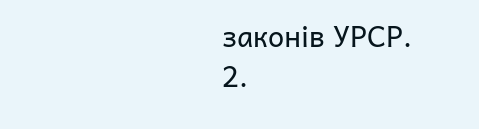законів УРСР.
2.